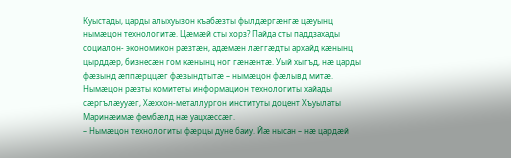Куыстады, царды алыхуызон къабæзты фылдæргæнгæ цæуынц нымæцон технологитæ. Цæмæй сты хорз? Пайда сты паддзахады социалон- экономикон рæзтæн, адæмæн лæггæдты архайд кæнынц цырддæр, бизнесæн гом кæнынц ног гæнæнтæ. Уый хыгъд, нæ царды фæзынд æппæрццæг фæзындтытæ – нымæцон фæлывд митæ. Нымæцон рæзты комитеты информацион технологиты хайады сæргълæууæг, Хæххон-металлургон институты доцент Хъуылаты Маринæимæ фембæлд нæ уацхæссæг.
– Нымæцон технологиты фæрцы дуне баиу. Йæ нысан – нæ цардæй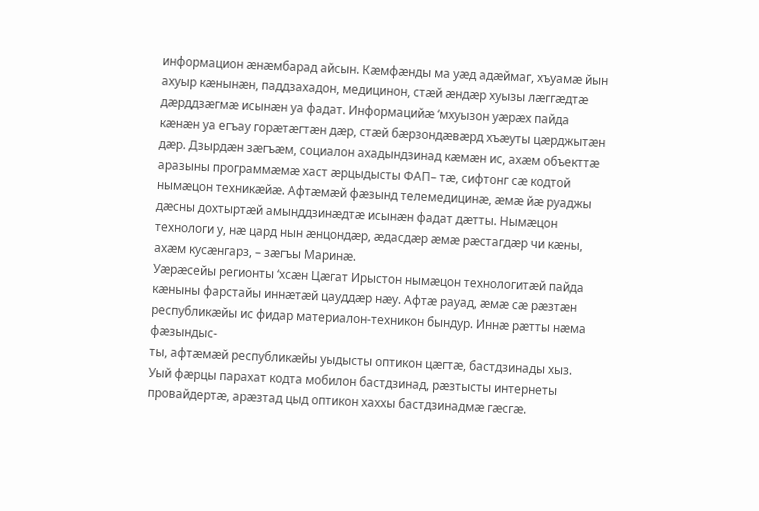информацион æнæмбарад айсын. Кæмфæнды ма уæд адæймаг, хъуамæ йын ахуыр кæнынæн, паддзахадон, медицинон, стæй æндæр хуызы лæггæдтæ дæрддзæгмæ исынæн уа фадат. Информацийæ ‘мхуызон уæрæх пайда кæнæн уа егъау горæтæгтæн дæр, стæй бæрзондæвæрд хъæуты цæрджытæн дæр. Дзырдæн зæгъæм, социалон ахадындзинад кæмæн ис, ахæм объекттæ аразыны программæмæ хаст æрцыдысты ФАП– тæ, сифтонг сæ кодтой нымæцон техникæйæ. Афтæмæй фæзынд телемедицинæ, æмæ йæ руаджы дæсны дохтыртæй амынддзинæдтæ исынæн фадат дæтты. Нымæцон технологи у, нæ цард нын æнцондæр, æдасдæр æмæ рæстагдæр чи кæны, ахæм кусæнгарз, – зæгъы Маринæ.
Уæрæсейы регионты ‘хсæн Цæгат Ирыстон нымæцон технологитæй пайда кæныны фарстайы иннæтæй цауддæр нæу. Афтæ рауад, æмæ сæ рæзтæн республикæйы ис фидар материалон-техникон бындур. Иннæ рæтты нæма фæзындыс-
ты, афтæмæй республикæйы уыдысты оптикон цæгтæ, бастдзинады хыз. Уый фæрцы парахат кодта мобилон бастдзинад, рæзтысты интернеты провайдертæ, арæзтад цыд оптикон хаххы бастдзинадмæ гæсгæ.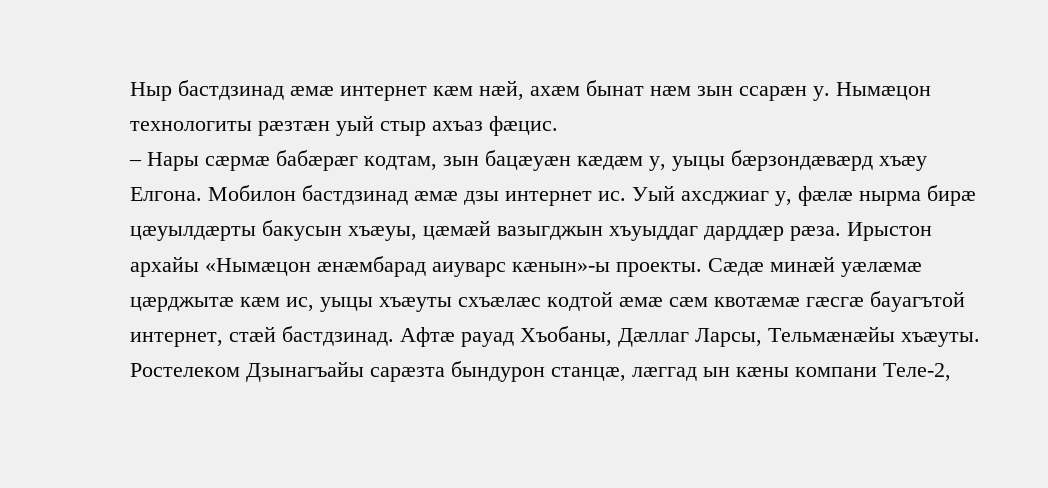Ныр бастдзинад æмæ интернет кæм нæй, ахæм бынат нæм зын ссарæн у. Нымæцон технологиты рæзтæн уый стыр ахъаз фæцис.
– Нары сæрмæ бабæрæг кодтам, зын бацæуæн кæдæм у, уыцы бæрзондæвæрд хъæу Елгона. Мобилон бастдзинад æмæ дзы интернет ис. Уый ахсджиаг у, фæлæ нырма бирæ цæуылдæрты бакусын хъæуы, цæмæй вазыгджын хъуыддаг дарддæр рæза. Ирыстон архайы «Нымæцон æнæмбарад аиуварс кæнын»-ы проекты. Сæдæ минæй уæлæмæ цæрджытæ кæм ис, уыцы хъæуты схъæлæс кодтой æмæ сæм квотæмæ гæсгæ бауагътой интернет, стæй бастдзинад. Афтæ рауад Хъобаны, Дæллаг Ларсы, Тельмæнæйы хъæуты. Ростелеком Дзынагъайы сарæзта бындурон станцæ, лæггад ын кæны компани Теле-2,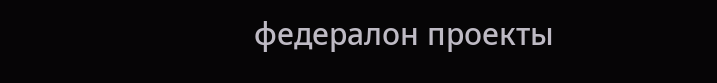федералон проекты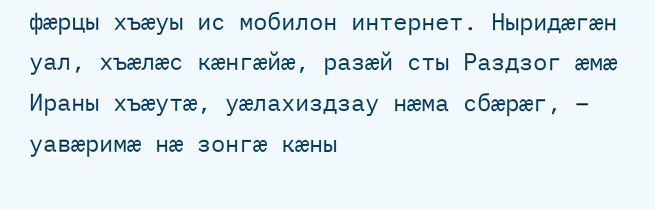фæрцы хъæуы ис мобилон интернет. Ныридæгæн уал, хъæлæс кæнгæйæ, разæй сты Раздзог æмæ Ираны хъæутæ, уæлахиздзау нæма сбæрæг, – уавæримæ нæ зонгæ кæны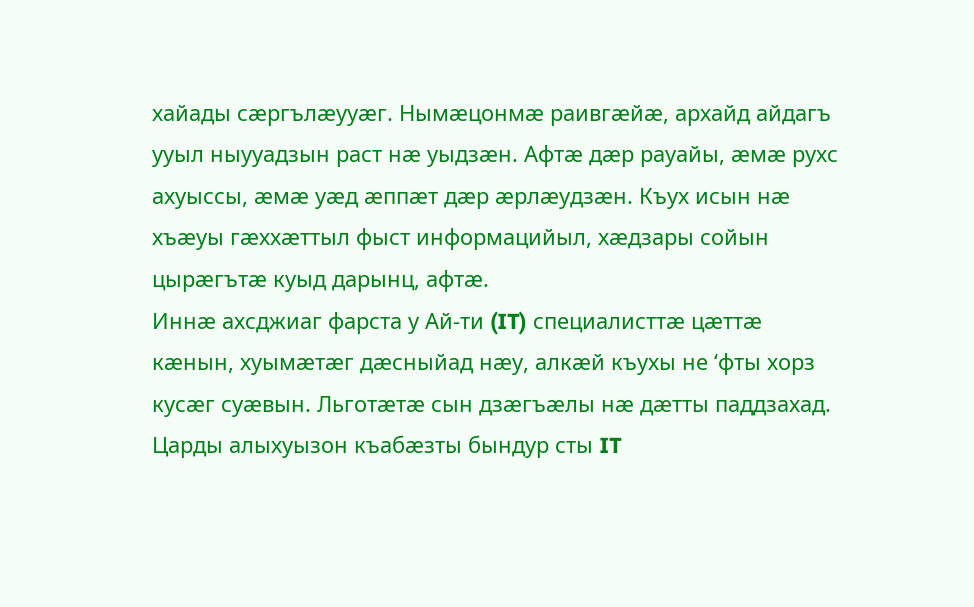хайады сæргълæууæг. Нымæцонмæ раивгæйæ, архайд айдагъ ууыл ныууадзын раст нæ уыдзæн. Афтæ дæр рауайы, æмæ рухс ахуыссы, æмæ уæд æппæт дæр æрлæудзæн. Къух исын нæ хъæуы гæххæттыл фыст информацийыл, хæдзары сойын цырæгътæ куыд дарынц, афтæ.
Иннæ ахсджиаг фарста у Ай-ти (IT) специалисттæ цæттæ кæнын, хуымæтæг дæсныйад нæу, алкæй къухы не ‘фты хорз кусæг суæвын. Льготæтæ сын дзæгъæлы нæ дæтты паддзахад. Царды алыхуызон къабæзты бындур сты IT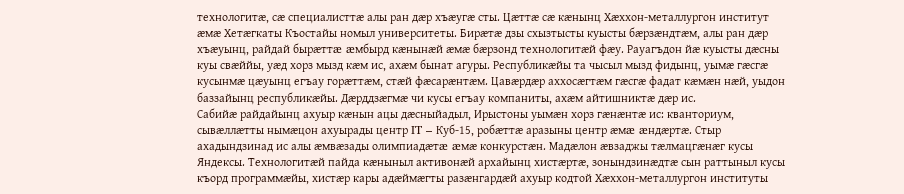технологитæ, сæ специалисттæ алы ран дæр хъæугæ сты. Цæттæ сæ кæнынц Хæххон-металлургон институт æмæ Хетæгкаты Къостайы номыл университеты. Бирæтæ дзы схызтысты куысты бæрзæндтæм, алы ран дæр хъæуынц, райдай бырæттæ æмбырд кæнынæй æмæ бæрзонд технологитæй фæу. Рауагъдон йæ куысты дæсны куы свæййы, уæд хорз мызд кæм ис, ахæм бынат агуры. Республикæйы та чысыл мызд фидынц, уымæ гæсгæ кусынмæ цæуынц егъау горæттæм, стæй фæсарæнтæм. Цавæрдæр аххосæгтæм гæсгæ фадат кæмæн нæй, уыдон баззайынц республикæйы. Дæрддзæгмæ чи кусы егъау компаниты, ахæм айтишниктæ дæр ис.
Сабийæ райдайынц ахуыр кæнын ацы дæсныйадыл, Ирыстоны уымæн хорз гæнæнтæ ис: кванториум, сывæллæтты нымæцон ахуырады центр IT – Куб-15, робæттæ аразыны центр æмæ æндæртæ. Стыр ахадындзинад ис алы æмвæзады олимпиадæтæ æмæ конкурстæн. Мадæлон æвзаджы тæлмацгæнæг кусы Яндексы. Технологитæй пайда кæныныл активонæй архайынц хистæртæ, зонындзинæдтæ сын раттыныл кусы къорд программæйы, хистæр кары адæймæгты разæнгардæй ахуыр кодтой Хæххон-металлургон институты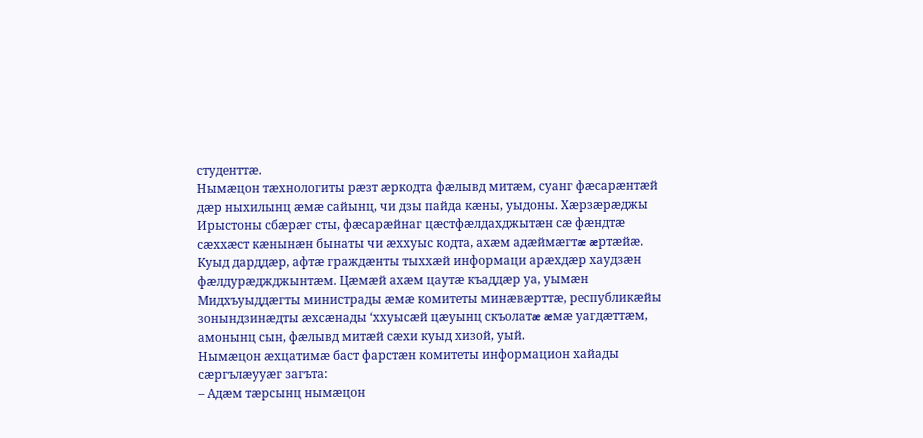студенттæ.
Нымæцон тæхнологиты рæзт æркодта фæлывд митæм, суанг фæсарæнтæй дæр ныхилынц æмæ сайынц, чи дзы пайда кæны, уыдоны. Хæрзæрæджы Ирыстоны сбæрæг сты, фæсарæйнаг цæстфæлдахджытæн сæ фæндтæ сæххæст кæнынæн бынаты чи æххуыс кодта, ахæм адæймæгтæ æртæйæ. Куыд дарддæр, афтæ граждæнты тыххæй информаци арæхдæр хаудзæн фæлдурæджджынтæм. Цæмæй ахæм цаутæ къаддæр уа, уымæн Мидхъуыддæгты министрады æмæ комитеты минæвæрттæ, республикæйы зонындзинæдты æхсæнады ‘ххуысæй цæуынц скъолатæ æмæ уагдæттæм, амонынц сын, фæлывд митæй сæхи куыд хизой, уый.
Нымæцон æхцатимæ баст фарстæн комитеты информацион хайады сæргълæууæг загъта:
– Адæм тæрсынц нымæцон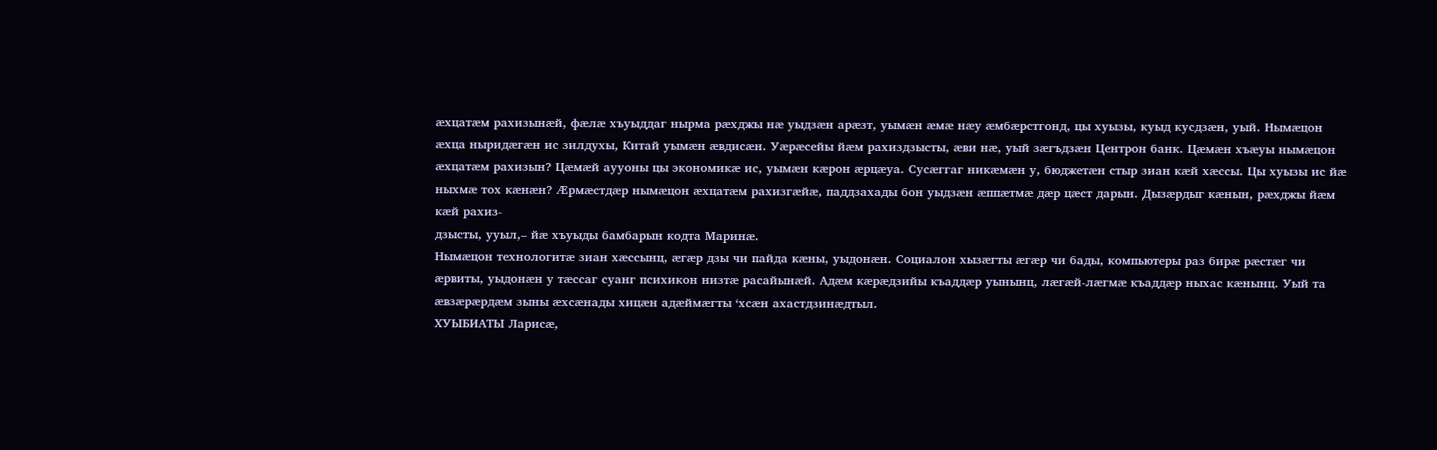æхцатæм рахизынæй, фæлæ хъуыддаг нырма рæхджы нæ уыдзæн арæзт, уымæн æмæ нæу æмбæрстгонд, цы хуызы, куыд кусдзæн, уый. Нымæцон æхца ныридæгæн ис зилдухы, Китай уымæн æвдисæн. Уæрæсейы йæм рахиздзысты, æви нæ, уый зæгъдзæн Центрон банк. Цæмæн хъæуы нымæцон æхцатæм рахизын? Цæмæй аууоны цы экономикæ ис, уымæн кæрон æрцæуа. Сусæггаг никæмæн у, бюджетæн стыр зиан кæй хæссы. Цы хуызы ис йæ ныхмæ тох кæнæн? Æрмæстдæр нымæцон æхцатæм рахизгæйæ, паддзахады бон уыдзæн æппæтмæ дæр цæст дарын. Дызæрдыг кæнын, рæхджы йæм кæй рахиз-
дзысты, ууыл,– йæ хъуыды бамбарын кодта Маринæ.
Нымæцон технологитæ зиан хæссынц, æгæр дзы чи пайда кæны, уыдонæн. Социалон хызæгты æгæр чи бады, компьютеры раз бирæ рæстæг чи æрвиты, уыдонæн у тæссаг суанг психикон низтæ расайынæй. Адæм кæрæдзийы къаддæр уынынц, лæгæй-лæгмæ къаддæр ныхас кæнынц. Уый та æвзæрæрдæм зыны æхсæнады хицæн адæймæгты ‘хсæн ахастдзинæдтыл.
ХУЫБИАТЫ Ларисæ,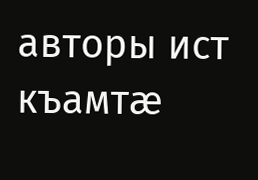авторы ист къамтæ